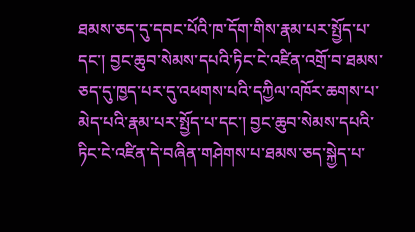ཐམས་ཅད་དུ་དབང་པོའི་ཁ་དོག་གིས་རྣམ་པར་སྤྱོད་པ་དང་། བྱང་ཆུབ་སེམས་དཔའི་ཏིང་ངེ་འཛིན་འགྲོ་བ་ཐམས་ཅད་དུ་ཁྱད་པར་དུ་འཕགས་པའི་དཀྱིལ་འཁོར་ཆགས་པ་མེད་པའི་རྣམ་པར་སྤྱོད་པ་དང་། བྱང་ཆུབ་སེམས་དཔའི་ཏིང་ངེ་འཛིན་དེ་བཞིན་གཤེགས་པ་ཐམས་ཅད་སྐྱེད་པ་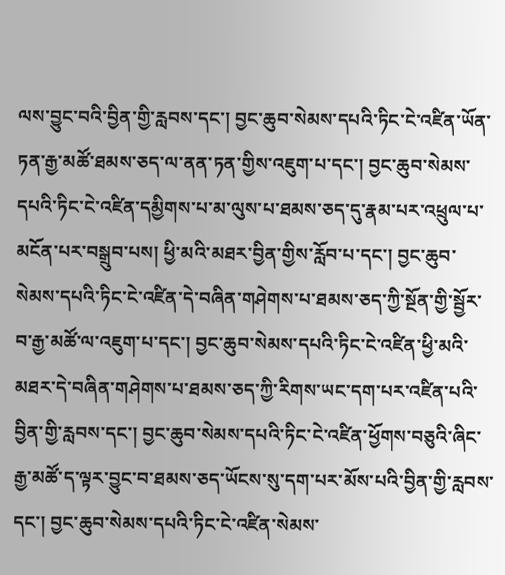ལས་བྱུང་བའི་བྱིན་གྱི་རླབས་དང་། བྱང་ཆུབ་སེམས་དཔའི་ཏིང་ངེ་འཛིན་ཡོན་ཏན་རྒྱ་མཚོ་ཐམས་ཅད་ལ་ནན་ཏན་གྱིས་འཇུག་པ་དང་། བྱང་ཆུབ་སེམས་དཔའི་ཏིང་ངེ་འཛིན་དམྱིགས་པ་མ་ལུས་པ་ཐམས་ཅད་དུ་རྣམ་པར་འཕྲུལ་པ་མངོན་པར་བསྒྲུབ་པས། ཕྱི་མའི་མཐར་བྱིན་གྱིས་རློབ་པ་དང་། བྱང་ཆུབ་སེམས་དཔའི་ཏིང་ངེ་འཛིན་དེ་བཞིན་གཤེགས་པ་ཐམས་ཅད་ཀྱི་སྔོན་གྱི་སྦྱོར་བ་རྒྱ་མཚོ་ལ་འཇུག་པ་དང་། བྱང་ཆུབ་སེམས་དཔའི་ཏིང་ངེ་འཛིན་ཕྱི་མའི་མཐར་དེ་བཞིན་གཤེགས་པ་ཐམས་ཅད་ཀྱི་རིགས་ཡང་དག་པར་འཛིན་པའི་བྱིན་གྱི་རླབས་དང་། བྱང་ཆུབ་སེམས་དཔའི་ཏིང་ངེ་འཛིན་ཕྱོགས་བཅུའི་ཞིང་རྒྱ་མཚོ་ད་ལྟར་བྱུང་བ་ཐམས་ཅད་ཡོངས་སུ་དག་པར་མོས་པའི་བྱིན་གྱི་རླབས་དང་། བྱང་ཆུབ་སེམས་དཔའི་ཏིང་ངེ་འཛིན་སེམས་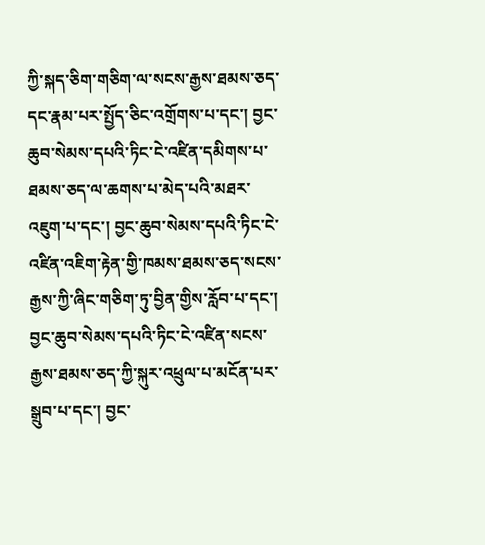ཀྱི་སྐད་ཅིག་གཅིག་ལ་སངས་རྒྱས་ཐམས་ཅད་དང་རྣམ་པར་སྤྱོད་ཅིང་འགྲོགས་པ་དང་། བྱང་ཆུབ་སེམས་དཔའི་ཏིང་ངེ་འཛིན་དམིགས་པ་ཐམས་ཅད་ལ་ཆགས་པ་མེད་པའི་མཐར་འཇུག་པ་དང་། བྱང་ཆུབ་སེམས་དཔའི་ཏིང་ངེ་འཛིན་འཇིག་རྟེན་གྱི་ཁམས་ཐམས་ཅད་སངས་རྒྱས་ཀྱི་ཞིང་གཅིག་ཏུ་བྱིན་གྱིས་རློབ་པ་དང་། བྱང་ཆུབ་སེམས་དཔའི་ཏིང་ངེ་འཛིན་སངས་རྒྱས་ཐམས་ཅད་ཀྱི་སྐུར་འཕྲུལ་པ་མངོན་པར་སྒྲུབ་པ་དང་། བྱང་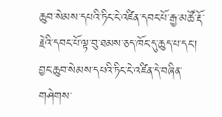ཆུབ་སེམས་དཔའི་ཏིང་ངེ་འཛིན་དབང་པོ་རྒྱ་མཚོ་རྡོ་རྗེའི་དབང་པོ་ལྟ་བུ་ཐམས་ཅད་ཁོང་དུ་ཆུད་པ་དང་། བྱང་ཆུབ་སེམས་དཔའི་ཏིང་ངེ་འཛིན་དེ་བཞིན་གཤེགས་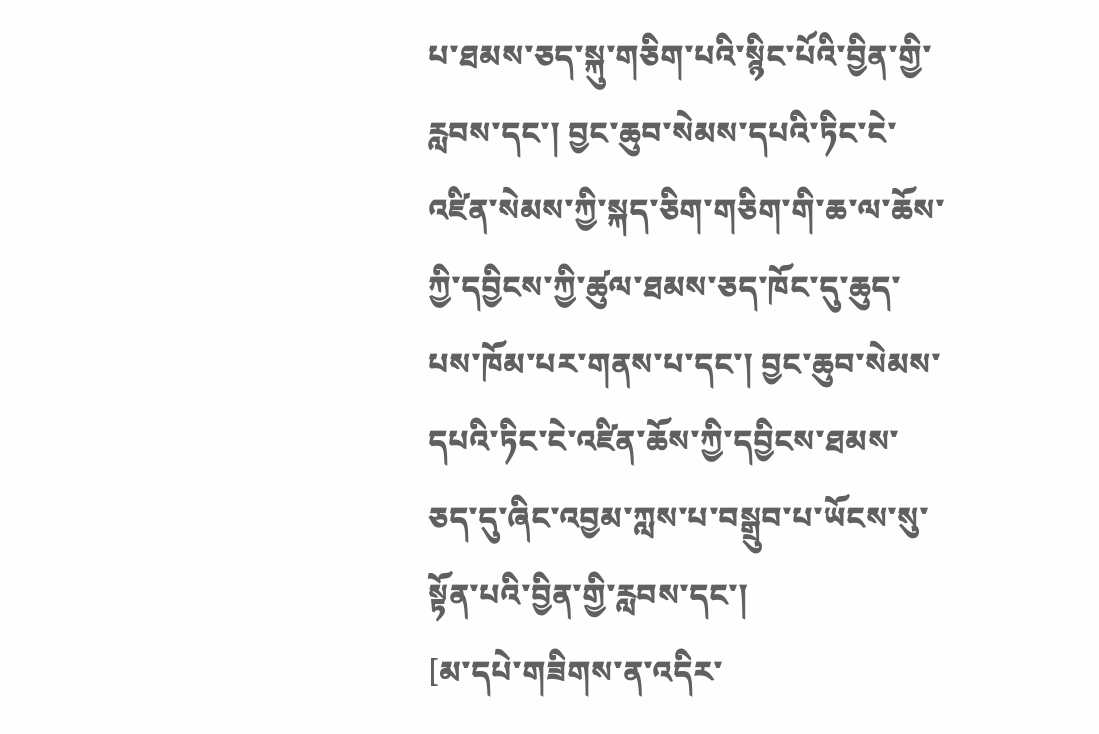པ་ཐམས་ཅད་སྐུ་གཅིག་པའི་སྙིང་པོའི་བྱིན་གྱི་རླབས་དང་། བྱང་ཆུབ་སེམས་དཔའི་ཏིང་ངེ་འཛིན་སེམས་ཀྱི་སྐད་ཅིག་གཅིག་གི་ཆ་ལ་ཆོས་ཀྱི་དབྱིངས་ཀྱི་ཚུལ་ཐམས་ཅད་ཁོང་དུ་ཆུད་པས་ཁོམ་པར་གནས་པ་དང་། བྱང་ཆུབ་སེམས་དཔའི་ཏིང་ངེ་འཛིན་ཆོས་ཀྱི་དབྱིངས་ཐམས་ཅད་དུ་ཞིང་འབྱམ་ཀླས་པ་བསྒྲུབ་པ་ཡོངས་སུ་སྟོན་པའི་བྱིན་གྱི་རླབས་དང་།
[མ་དཔེ་གཟིགས་ན་འདིར་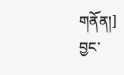གནོན།]
བྱང་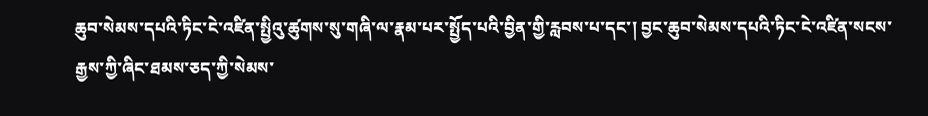ཆུབ་སེམས་དཔའི་ཏིང་ངེ་འཛིན་སྤྱིའུ་ཚུགས་སུ་གཞི་ལ་རྣམ་པར་སྤྱོད་པའི་བྱིན་གྱི་རླབས་པ་དང་། བྱང་ཆུབ་སེམས་དཔའི་ཏིང་ངེ་འཛིན་སངས་རྒྱས་ཀྱི་ཞིང་ཐམས་ཅད་ཀྱི་སེམས་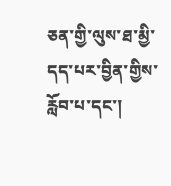ཅན་གྱི་ལུས་ཐ་མྱི་དད་པར་བྱིན་གྱིས་རློབ་པ་དང་།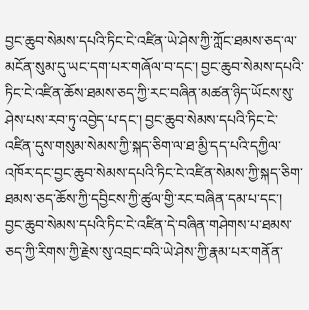བྱང་ཆུབ་སེམས་དཔའི་ཏིང་ངེ་འཛིན་ཡེ་ཤེས་ཀྱི་ཀློང་ཐམས་ཅད་ལ་མངོན་སུམ་དུ་ཡང་དག་པར་གཞོལ་བ་དང་། བྱང་ཆུབ་སེམས་དཔའི་ཏིང་ངེ་འཛིན་ཆོས་ཐམས་ཅད་ཀྱི་རང་བཞིན་མཚན་ཉིད་ཡོངས་སུ་ཤེས་པས་རབ་ཏུ་འབྱེད་པ་དང་། བྱང་ཆུབ་སེམས་དཔའི་ཏིང་ངེ་འཛིན་དུས་གསུམ་སེམས་ཀྱི་སྐད་ཅིག་ལ་ཐ་མྱི་དད་པའི་དཀྱིལ་འཁོར་དང་བྱང་ཆུབ་སེམས་དཔའི་ཏིང་ངེ་འཛིན་སེམས་ཀྱི་སྐད་ཅིག་ཐམས་ཅད་ཆོས་ཀྱི་དབྱིངས་ཀྱི་ཚུལ་གྱི་རང་བཞིན་དམ་པ་དང་། བྱང་ཆུབ་སེམས་དཔའི་ཏིང་ངེ་འཛིན་དེ་བཞིན་གཤེགས་པ་ཐམས་ཅད་ཀྱི་རིགས་ཀྱི་རྗེས་སུ་འབྲང་བའི་ཡེ་ཤེས་ཀྱི་རྣམ་པར་གནོན་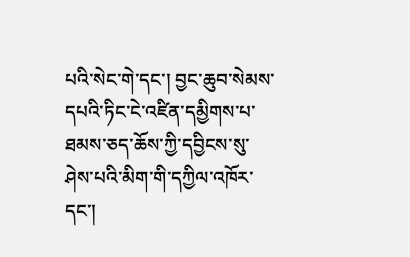པའི་སེང་གེ་དང་། བྱང་ཆུབ་སེམས་དཔའི་ཏིང་ངེ་འཛིན་དམྱིགས་པ་ཐམས་ཅད་ཆོས་ཀྱི་དབྱིངས་སུ་ཤེས་པའི་མིག་གི་དཀྱིལ་འཁོར་དང་།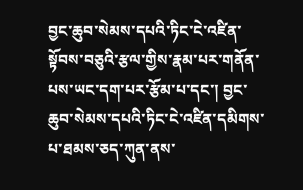བྱང་ཆུབ་སེམས་དཔའི་ཏིང་ངེ་འཛིན་སྟོབས་བཅུའི་རྩལ་གྱིས་རྣམ་པར་གནོན་པས་ཡང་དག་པར་རྩོམ་པ་དང་། བྱང་ཆུབ་སེམས་དཔའི་ཏིང་ངེ་འཛིན་དམིགས་པ་ཐམས་ཅད་ཀུན་ནས་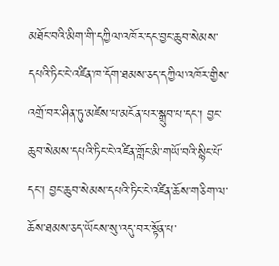མཐོང་བའི་མིག་གི་དཀྱིལ་འཁོར་དང་བྱང་ཆུབ་སེམས་དཔའི་ཏིང་ངེ་འཛིན་ཁ་དོག་ཐམས་ཅད་དཀྱིལ་འཁོར་གྱིས་འགྲོ་བར་ཤིན་ཏུ་མཛེས་པ་མངོན་པར་སྒྲུབ་པ་དང་། བྱང་ཆུབ་སེམས་དཔའི་ཏིང་ངེ་འཛིན་གློང་མི་གཡོ་བའི་སྙིང་པོ་དང་། བྱང་ཆུབ་སེམས་དཔའི་ཏིང་ངེ་འཛིན་ཆོས་གཅིག་ལ་ཆོས་ཐམས་ཅད་ཡོངས་སུ་འདུ་བར་སྟོན་པ་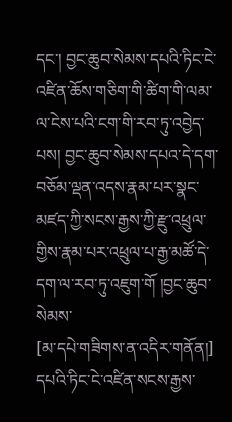དང་། བྱང་ཆུབ་སེམས་དཔའི་ཏིང་ངེ་འཛིན་ཆོས་གཅིག་གི་ཚིག་གི་ལམ་ལ་ངེས་པའི་ངག་གི་རབ་ཏུ་འབྱེད་པས། བྱང་ཆུབ་སེམས་དཔའ་དེ་དག་བཅོམ་ལྡན་འདས་རྣམ་པར་སྣང་མཛད་ཀྱི་སངས་རྒྱས་ཀྱི་རྫུ་འཕྲུལ་གྱིས་རྣམ་པར་འཕྲུལ་པ་རྒྱ་མཚོ་དེ་དག་ལ་རབ་ཏུ་འཇུག་གོ །བྱང་ཆུབ་སེམས་
[མ་དཔེ་གཟིགས་ན་འདིར་གནོན།]
དཔའི་ཏིང་ངེ་འཛིན་སངས་རྒྱས་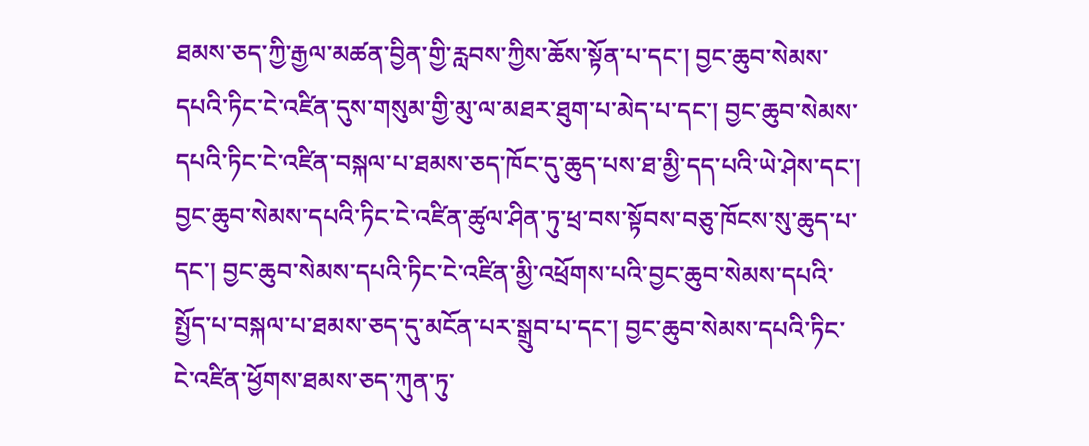ཐམས་ཅད་ཀྱི་རྒྱལ་མཚན་བྱིན་གྱི་རླབས་ཀྱིས་ཆོས་སྟོན་པ་དང་། བྱང་ཆུབ་སེམས་དཔའི་ཏིང་ངེ་འཛིན་དུས་གསུམ་གྱི་མུ་ལ་མཐར་ཐུག་པ་མེད་པ་དང་། བྱང་ཆུབ་སེམས་དཔའི་ཏིང་ངེ་འཛིན་བསྐལ་པ་ཐམས་ཅད་ཁོང་དུ་ཆུད་པས་ཐ་མྱི་དད་པའི་ཡེ་ཤེས་དང་། བྱང་ཆུབ་སེམས་དཔའི་ཏིང་ངེ་འཛིན་ཚུལ་ཤིན་ཏུ་ཕྲ་བས་སྟོབས་བཅུ་ཁོངས་སུ་ཆུད་པ་དང་། བྱང་ཆུབ་སེམས་དཔའི་ཏིང་ངེ་འཛིན་མྱི་འཕྲོགས་པའི་བྱང་ཆུབ་སེམས་དཔའི་སྤྱོད་པ་བསྐལ་པ་ཐམས་ཅད་དུ་མངོན་པར་སྒྲུབ་པ་དང་། བྱང་ཆུབ་སེམས་དཔའི་ཏིང་ངེ་འཛིན་ཕྱོགས་ཐམས་ཅད་ཀུན་ཏུ་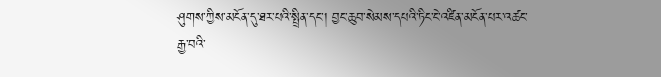ཤུགས་ཀྱིས་མངོན་དུ་ཐར་པའི་སྤྲིན་དང་། བྱང་ཆུབ་སེམས་དཔའི་ཏིང་ངེ་འཛིན་མངོན་པར་འཚང་རྒྱ་བའི་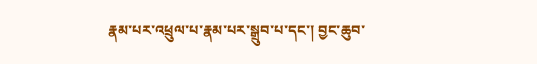རྣམ་པར་འཕྲུལ་པ་རྣམ་པར་སྒྲུབ་པ་དང་། བྱང་ཆུབ་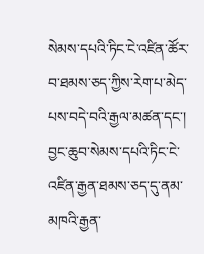སེམས་དཔའི་ཏིང་ངེ་འཛིན་ཚོར་བ་ཐམས་ཅད་ཀྱིས་རེག་པ་མེད་པས་བདེ་བའི་རྒྱལ་མཚན་དང་། བྱང་ཆུབ་སེམས་དཔའི་ཏིང་ངེ་འཛིན་རྒྱན་ཐམས་ཅད་དུ་ནམ་མཁའི་རྒྱན་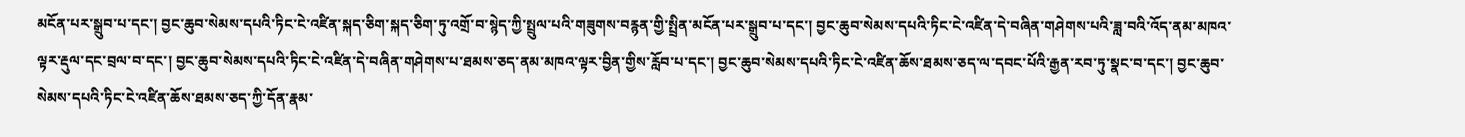མངོན་པར་སྒྲུབ་པ་དང་། བྱང་ཆུབ་སེམས་དཔའི་ཏིང་ངེ་འཛིན་སྐད་ཅིག་སྐད་ཅིག་ཏུ་འགྲོ་བ་སྙེད་ཀྱི་སྤྲུལ་པའི་གཟུགས་བརྙན་གྱི་སྤྲིན་མངོན་པར་སྒྲུབ་པ་དང་། བྱང་ཆུབ་སེམས་དཔའི་ཏིང་ངེ་འཛིན་དེ་བཞིན་གཤེགས་པའི་ཟླ་བའི་འོད་ནམ་མཁའ་ལྟར་རྡུལ་དང་བྲལ་བ་དང་། བྱང་ཆུབ་སེམས་དཔའི་ཏིང་ངེ་འཛིན་དེ་བཞིན་གཤེགས་པ་ཐམས་ཅད་ནམ་མཁའ་ལྟར་བྱིན་གྱིས་རློབ་པ་དང་། བྱང་ཆུབ་སེམས་དཔའི་ཏིང་ངེ་འཛིན་ཆོས་ཐམས་ཅད་ལ་དབང་པོའི་རྒྱན་རབ་ཏུ་སྣང་བ་དང་། བྱང་ཆུབ་སེམས་དཔའི་ཏིང་ངེ་འཛིན་ཆོས་ཐམས་ཅད་ཀྱི་དོན་རྣམ་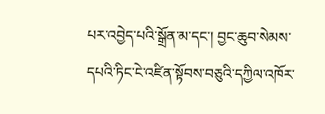པར་འབྱེད་པའི་སྒྲོན་མ་དང་། བྱང་ཆུབ་སེམས་དཔའི་ཏིང་ངེ་འཛིན་སྟོབས་བཅུའི་དཀྱིལ་འཁོར་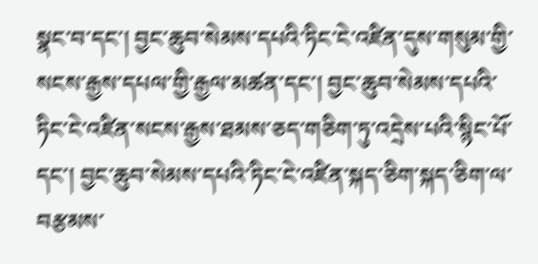སྣང་བ་དང་། བྱང་ཆུབ་སེམས་དཔའི་ཏིང་ངེ་འཛིན་དུས་གསུམ་གྱི་སངས་རྒྱས་དཔལ་གྱི་རྒྱལ་མཚན་དང་། བྱང་ཆུབ་སེམས་དཔའི་ཏིང་ངེ་འཛིན་སངས་རྒྱས་ཐམས་ཅད་གཅིག་ཏུ་འདྲེས་པའི་སྙིང་པོ་དང་། བྱང་ཆུབ་སེམས་དཔའི་ཏིང་ངེ་འཛིན་སྐད་ཅིག་སྐད་ཅིག་ལ་བརྩམས་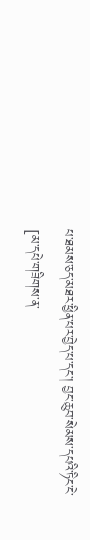པ་ཐམས་ཅད་མཐར་ཕྱིན་པར་བྱེད་པ་དང་། བྱང་ཆུབ་སེམས་དཔའི་ཏིང་ངེ་
[མ་དཔེ་གཟིགས་ན་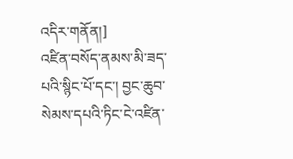འདིར་གནོན།]
འཛིན་བསོད་ནམས་མི་ཟད་པའི་སྙིང་པོ་དང་། བྱང་ཆུབ་སེམས་དཔའི་ཏིང་ངེ་འཛིན་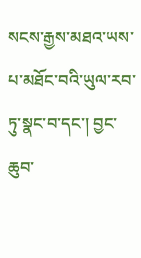སངས་རྒྱས་མཐའ་ཡས་པ་མཐོང་བའི་ཡུལ་རབ་ཏུ་སྣང་བ་དང་། བྱང་ཆུབ་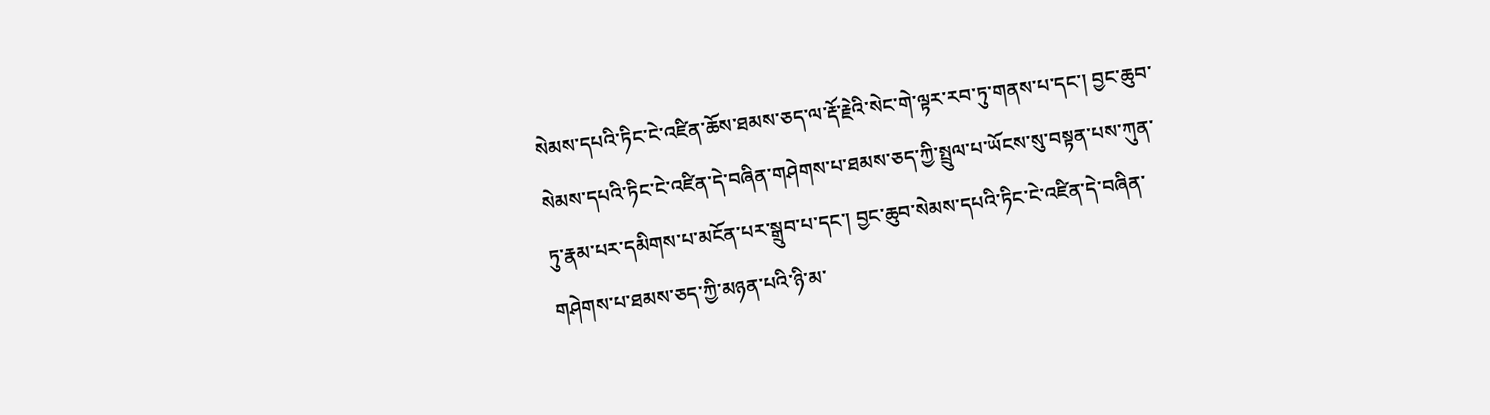སེམས་དཔའི་ཏིང་ངེ་འཛིན་ཆོས་ཐམས་ཅད་ལ་རྡོ་རྗེའི་སེང་གེ་ལྟར་རབ་ཏུ་གནས་པ་དང་། བྱང་ཆུབ་སེམས་དཔའི་ཏིང་ངེ་འཛིན་དེ་བཞིན་གཤེགས་པ་ཐམས་ཅད་ཀྱི་སྤྲུལ་པ་ཡོངས་སུ་བསྟན་པས་ཀུན་ཏུ་རྣམ་པར་དམིགས་པ་མངོན་པར་སྒྲུབ་པ་དང་། བྱང་ཆུབ་སེམས་དཔའི་ཏིང་ངེ་འཛིན་དེ་བཞིན་གཤེགས་པ་ཐམས་ཅད་ཀྱི་མཉན་པའི་ཉི་མ་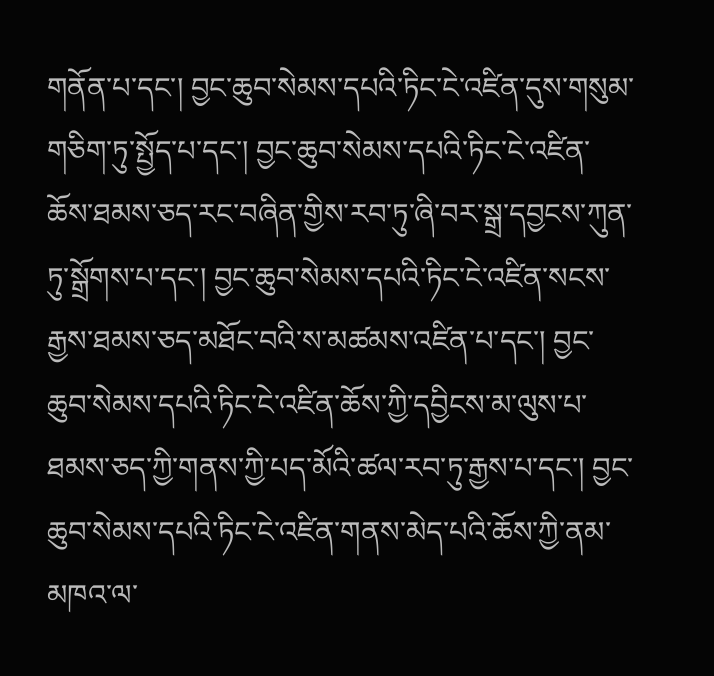གནོན་པ་དང་། བྱང་ཆུབ་སེམས་དཔའི་ཏིང་ངེ་འཛིན་དུས་གསུམ་གཅིག་ཏུ་སྤྱོད་པ་དང་། བྱང་ཆུབ་སེམས་དཔའི་ཏིང་ངེ་འཛིན་ཆོས་ཐམས་ཅད་རང་བཞིན་གྱིས་རབ་ཏུ་ཞི་བར་སྒྲ་དབྱངས་ཀུན་ཏུ་སྒྲོགས་པ་དང་། བྱང་ཆུབ་སེམས་དཔའི་ཏིང་ངེ་འཛིན་སངས་རྒྱས་ཐམས་ཅད་མཐོང་བའི་ས་མཚམས་འཛིན་པ་དང་། བྱང་ཆུབ་སེམས་དཔའི་ཏིང་ངེ་འཛིན་ཆོས་ཀྱི་དབྱིངས་མ་ལུས་པ་ཐམས་ཅད་ཀྱི་གནས་ཀྱི་པད་མོའི་ཚལ་རབ་ཏུ་རྒྱས་པ་དང་། བྱང་ཆུབ་སེམས་དཔའི་ཏིང་ངེ་འཛིན་གནས་མེད་པའི་ཆོས་ཀྱི་ནམ་མཁའ་ལ་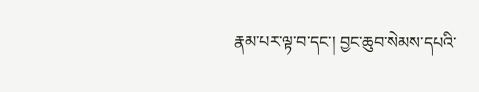རྣམ་པར་ལྟ་བ་དང་། བྱང་ཆུབ་སེམས་དཔའི་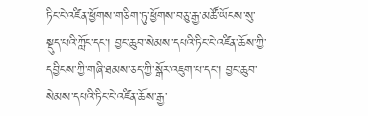ཏིང་ངེ་འཛིན་ཕྱོགས་གཅིག་ཏུ་ཕྱོགས་བཅུ་རྒྱ་མཚོ་ཡོངས་སུ་སྡུད་པའི་ཀློང་དང་། བྱང་ཆུབ་སེམས་དཔའི་ཏིང་ངེ་འཛིན་ཆོས་ཀྱི་དབྱིངས་ཀྱི་གཞི་ཐམས་ཅད་ཀྱི་སྒོར་འཇུག་པ་དང་། བྱང་ཆུབ་སེམས་དཔའི་ཏིང་ངེ་འཛིན་ཆོས་རྒྱ་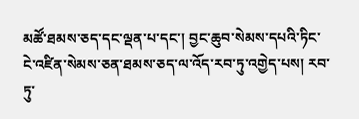མཚོ་ཐམས་ཅད་དང་ལྡན་པ་དང་། བྱང་ཆུབ་སེམས་དཔའི་ཏིང་ངེ་འཛིན་སེམས་ཅན་ཐམས་ཅད་ལ་འོད་རབ་ཏུ་འགྱེད་པས། རབ་ཏུ་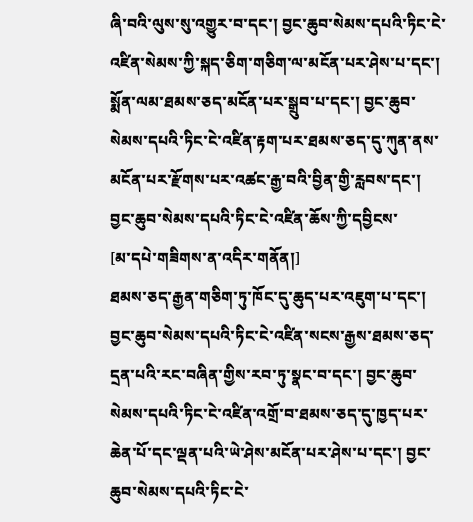ཞི་བའི་ལུས་སུ་འགྱུར་བ་དང་། བྱང་ཆུབ་སེམས་དཔའི་ཏིང་ངེ་འཛིན་སེམས་ཀྱི་སྐད་ཅིག་གཅིག་ལ་མངོན་པར་ཤེས་པ་དང་། སྨོན་ལམ་ཐམས་ཅད་མངོན་པར་སྒྲུབ་པ་དང་། བྱང་ཆུབ་སེམས་དཔའི་ཏིང་ངེ་འཛིན་རྟག་པར་ཐམས་ཅད་དུ་ཀུན་ནས་མངོན་པར་རྫོགས་པར་འཚང་རྒྱ་བའི་བྱིན་གྱི་རླབས་དང་། བྱང་ཆུབ་སེམས་དཔའི་ཏིང་ངེ་འཛིན་ཆོས་ཀྱི་དབྱིངས་
[མ་དཔེ་གཟིགས་ན་འདིར་གནོན།]
ཐམས་ཅད་རྒྱན་གཅིག་ཏུ་ཁོང་དུ་ཆུད་པར་འཇུག་པ་དང་། བྱང་ཆུབ་སེམས་དཔའི་ཏིང་ངེ་འཛིན་སངས་རྒྱས་ཐམས་ཅད་དྲན་པའི་རང་བཞིན་གྱིས་རབ་ཏུ་སྣང་བ་དང་། བྱང་ཆུབ་སེམས་དཔའི་ཏིང་ངེ་འཛིན་འགྲོ་བ་ཐམས་ཅད་དུ་ཁྱད་པར་ཆེན་པོ་དང་ལྡན་པའི་ཡེ་ཤེས་མངོན་པར་ཤེས་པ་དང་། བྱང་ཆུབ་སེམས་དཔའི་ཏིང་ངེ་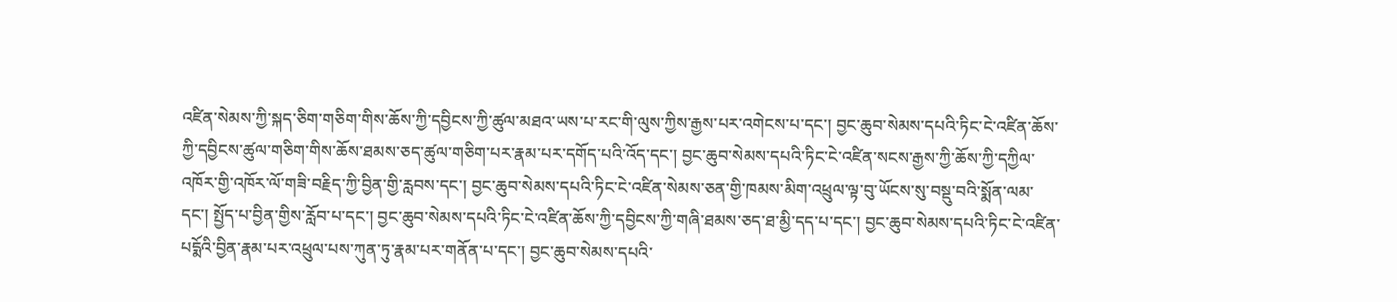འཛིན་སེམས་ཀྱི་སྐད་ཅིག་གཅིག་གིས་ཆོས་ཀྱི་དབྱིངས་ཀྱི་ཚུལ་མཐའ་ཡས་པ་རང་གི་ལུས་ཀྱིས་རྒྱས་པར་འགེངས་པ་དང་། བྱང་ཆུབ་སེམས་དཔའི་ཏིང་ངེ་འཛིན་ཆོས་ཀྱི་དབྱིངས་ཚུལ་གཅིག་གིས་ཆོས་ཐམས་ཅད་ཚུལ་གཅིག་པར་རྣམ་པར་དགོད་པའི་འོད་དང་། བྱང་ཆུབ་སེམས་དཔའི་ཏིང་ངེ་འཛིན་སངས་རྒྱས་ཀྱི་ཆོས་ཀྱི་དཀྱིལ་འཁོར་གྱི་འཁོར་ལོ་གཟི་བརྗིད་ཀྱི་བྱིན་གྱི་རླབས་དང་། བྱང་ཆུབ་སེམས་དཔའི་ཏིང་ངེ་འཛིན་སེམས་ཅན་གྱི་ཁམས་མིག་འཕྲུལ་ལྟ་བུ་ཡོངས་སུ་བསྡུ་བའི་སྨོན་ལམ་དང་། སྤྱོད་པ་བྱིན་གྱིས་རློབ་པ་དང་། བྱང་ཆུབ་སེམས་དཔའི་ཏིང་ངེ་འཛིན་ཆོས་ཀྱི་དབྱིངས་ཀྱི་གཞི་ཐམས་ཅད་ཐ་མྱི་དད་པ་དང་། བྱང་ཆུབ་སེམས་དཔའི་ཏིང་ངེ་འཛིན་པདྨོའི་བྱིན་རྣམ་པར་འཕྲུལ་པས་ཀུན་ཏུ་རྣམ་པར་གནོན་པ་དང་། བྱང་ཆུབ་སེམས་དཔའི་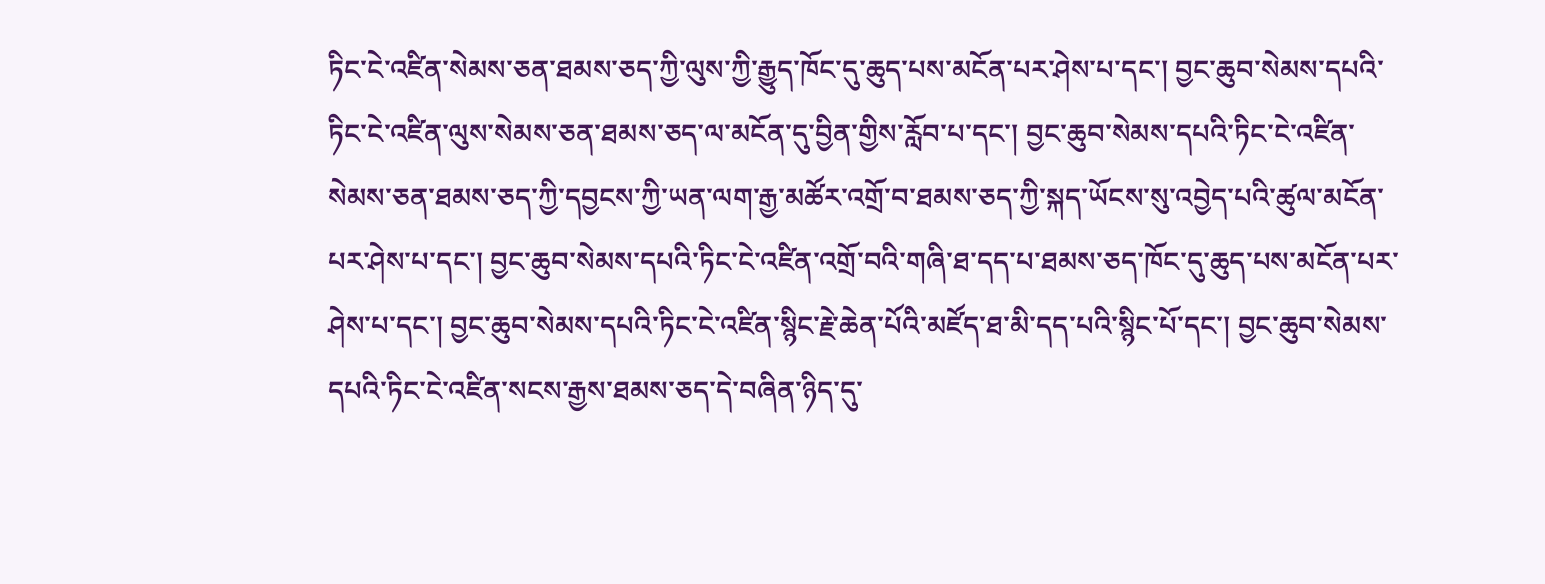ཏིང་ངེ་འཛིན་སེམས་ཅན་ཐམས་ཅད་ཀྱི་ལུས་ཀྱི་རྒྱུད་ཁོང་དུ་ཆུད་པས་མངོན་པར་ཤེས་པ་དང་། བྱང་ཆུབ་སེམས་དཔའི་ཏིང་ངེ་འཛིན་ལུས་སེམས་ཅན་ཐམས་ཅད་ལ་མངོན་དུ་བྱིན་གྱིས་རློབ་པ་དང་། བྱང་ཆུབ་སེམས་དཔའི་ཏིང་ངེ་འཛིན་སེམས་ཅན་ཐམས་ཅད་ཀྱི་དབྱངས་ཀྱི་ཡན་ལག་རྒྱ་མཚོར་འགྲོ་བ་ཐམས་ཅད་ཀྱི་སྐད་ཡོངས་སུ་འབྱེད་པའི་ཚུལ་མངོན་པར་ཤེས་པ་དང་། བྱང་ཆུབ་སེམས་དཔའི་ཏིང་ངེ་འཛིན་འགྲོ་བའི་གཞི་ཐ་དད་པ་ཐམས་ཅད་ཁོང་དུ་ཆུད་པས་མངོན་པར་ཤེས་པ་དང་། བྱང་ཆུབ་སེམས་དཔའི་ཏིང་ངེ་འཛིན་སྙིང་རྗེ་ཆེན་པོའི་མཛོད་ཐ་མི་དད་པའི་སྙིང་པོ་དང་། བྱང་ཆུབ་སེམས་དཔའི་ཏིང་ངེ་འཛིན་སངས་རྒྱས་ཐམས་ཅད་དེ་བཞིན་ཉིད་དུ་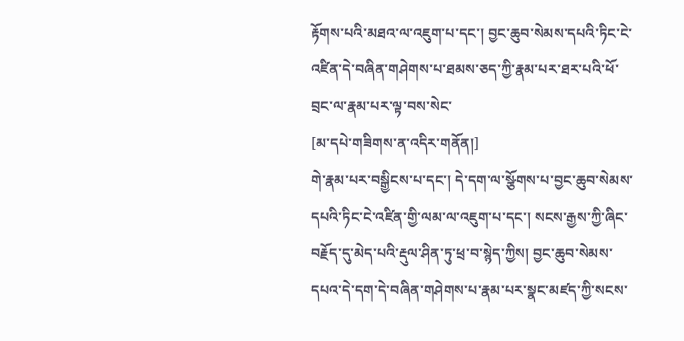རྟོགས་པའི་མཐའ་ལ་འཇུག་པ་དང་། བྱང་ཆུབ་སེམས་དཔའི་ཏིང་ངེ་འཛིན་དེ་བཞིན་གཤེགས་པ་ཐམས་ཅད་ཀྱི་རྣམ་པར་ཐར་པའི་ཕོ་བྲང་ལ་རྣམ་པར་ལྟ་བས་སེང་
[མ་དཔེ་གཟིགས་ན་འདིར་གནོན།]
གེ་རྣམ་པར་བསྒྱིངས་པ་དང་། དེ་དག་ལ་སྩོགས་པ་བྱང་ཆུབ་སེམས་དཔའི་ཏིང་ངེ་འཛིན་གྱི་ལམ་ལ་འཇུག་པ་དང་། སངས་རྒྱས་ཀྱི་ཞིང་བརྗོད་དུ་མེད་པའི་རྡུལ་ཤིན་ཏུ་ཕྲ་བ་སྙེད་ཀྱིས། བྱང་ཆུབ་སེམས་དཔའ་དེ་དག་དེ་བཞིན་གཤེགས་པ་རྣམ་པར་སྣང་མཛད་ཀྱི་སངས་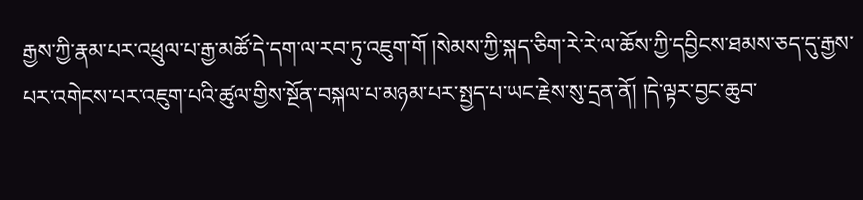རྒྱས་ཀྱི་རྣམ་པར་འཕྲུལ་པ་རྒྱ་མཚོ་དེ་དག་ལ་རབ་ཏུ་འཇུག་གོ །སེམས་ཀྱི་སྐད་ཅིག་རེ་རེ་ལ་ཆོས་ཀྱི་དབྱིངས་ཐམས་ཅད་དུ་རྒྱས་པར་འགེངས་པར་འཇུག་པའི་ཚུལ་གྱིས་སྔོན་བསྐལ་པ་མཉམ་པར་སྤྱད་པ་ཡང་རྗེས་སུ་དྲན་ནོ། །དེ་ལྟར་བྱང་ཆུབ་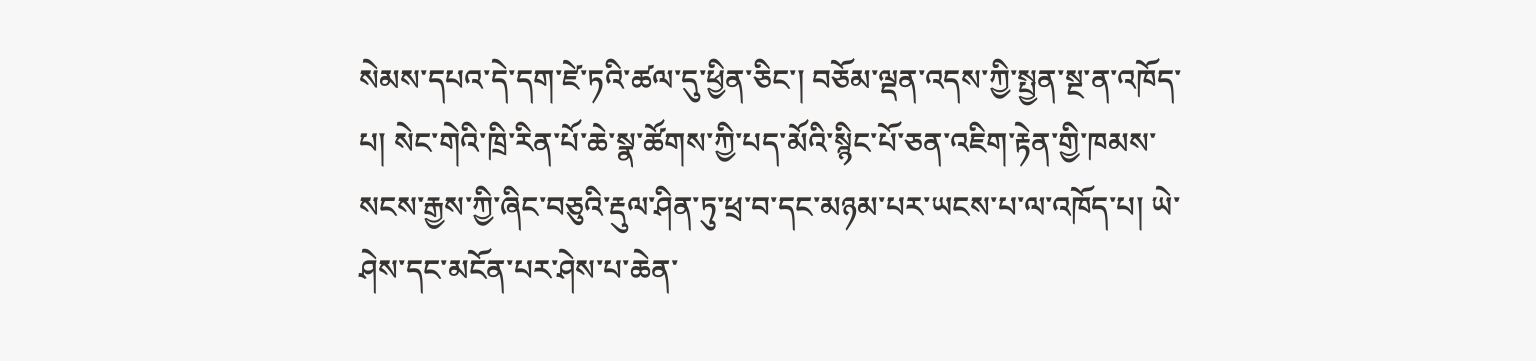སེམས་དཔའ་དེ་དག་ཛེ་ཏའི་ཚལ་དུ་ཕྱིན་ཅིང་། བཅོམ་ལྡན་འདས་ཀྱི་སྤྱན་སྔ་ན་འཁོད་པ། སེང་གེའི་ཁྲི་རིན་པོ་ཆེ་སྣ་ཚོགས་ཀྱི་པད་མོའི་སྙིང་པོ་ཅན་འཇིག་རྟེན་གྱི་ཁམས་སངས་རྒྱས་ཀྱི་ཞིང་བཅུའི་རྡུལ་ཤིན་ཏུ་ཕྲ་བ་དང་མཉམ་པར་ཡངས་པ་ལ་འཁོད་པ། ཡེ་ཤེས་དང་མངོན་པར་ཤེས་པ་ཆེན་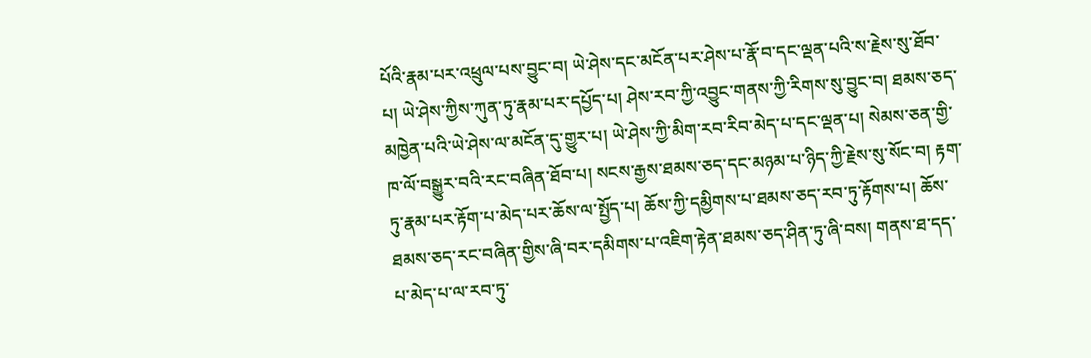པོའི་རྣམ་པར་འཕྲུལ་པས་བྱུང་བ། ཡེ་ཤེས་དང་མངོན་པར་ཤེས་པ་རྣོ་བ་དང་ལྡན་པའི་ས་རྗེས་སུ་ཐོབ་པ། ཡེ་ཤེས་ཀྱིས་ཀུན་ཏུ་རྣམ་པར་དཔྱོད་པ། ཤེས་རབ་ཀྱི་འབྱུང་གནས་ཀྱི་རིགས་སུ་བྱུང་བ། ཐམས་ཅད་མཁྱེན་པའི་ཡེ་ཤེས་ལ་མངོན་དུ་གྱུར་པ། ཡེ་ཤེས་ཀྱི་མིག་རབ་རིབ་མེད་པ་དང་ལྡན་པ། སེམས་ཅན་གྱི་ཁ་ལོ་བསྒྱུར་བའི་རང་བཞིན་ཐོབ་པ། སངས་རྒྱས་ཐམས་ཅད་དང་མཉམ་པ་ཉིད་ཀྱི་རྗེས་སུ་སོང་བ། རྟག་ཏུ་རྣམ་པར་རྟོག་པ་མེད་པར་ཆོས་ལ་སྤྱོད་པ། ཆོས་ཀྱི་དམྱིགས་པ་ཐམས་ཅད་རབ་ཏུ་རྟོགས་པ། ཆོས་ཐམས་ཅད་རང་བཞིན་གྱིས་ཞི་བར་དམིགས་པ་འཇིག་རྟེན་ཐམས་ཅད་ཤིན་ཏུ་ཞི་བས། གནས་ཐ་དད་པ་མེད་པ་ལ་རབ་ཏུ་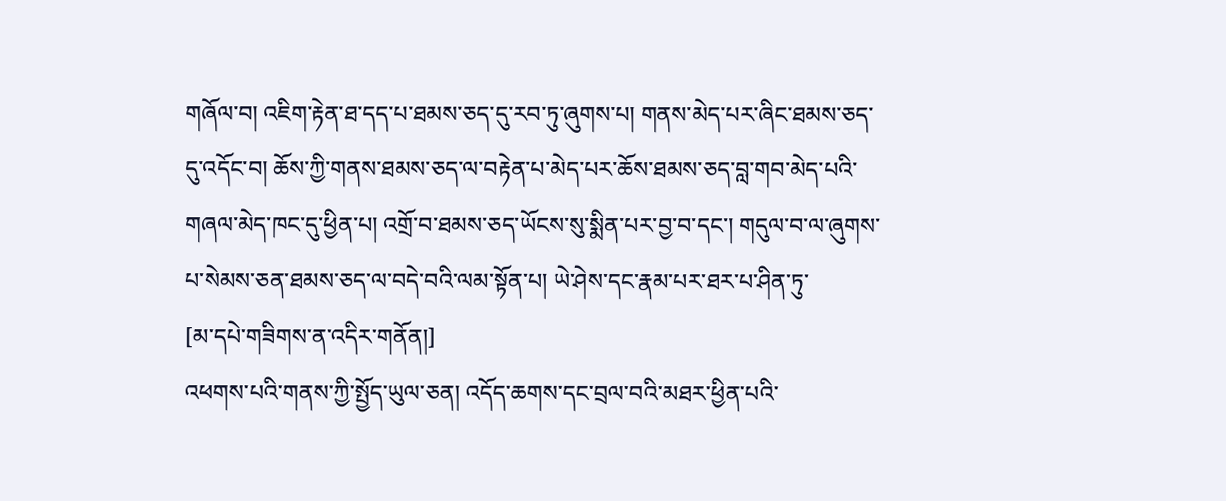གཞོལ་བ། འཇིག་རྟེན་ཐ་དད་པ་ཐམས་ཅད་དུ་རབ་ཏུ་ཞུགས་པ། གནས་མེད་པར་ཞིང་ཐམས་ཅད་དུ་འདོང་བ། ཆོས་ཀྱི་གནས་ཐམས་ཅད་ལ་བརྟེན་པ་མེད་པར་ཆོས་ཐམས་ཅད་བླ་གབ་མེད་པའི་གཞལ་མེད་ཁང་དུ་ཕྱིན་པ། འགྲོ་བ་ཐམས་ཅད་ཡོངས་སུ་སྨིན་པར་བྱ་བ་དང་། གདུལ་བ་ལ་ཞུགས་པ་སེམས་ཅན་ཐམས་ཅད་ལ་བདེ་བའི་ལམ་སྟོན་པ། ཡེ་ཤེས་དང་རྣམ་པར་ཐར་པ་ཤིན་ཏུ་
[མ་དཔེ་གཟིགས་ན་འདིར་གནོན།]
འཕགས་པའི་གནས་ཀྱི་སྤྱོད་ཡུལ་ཅན། འདོད་ཆགས་དང་བྲལ་བའི་མཐར་ཕྱིན་པའི་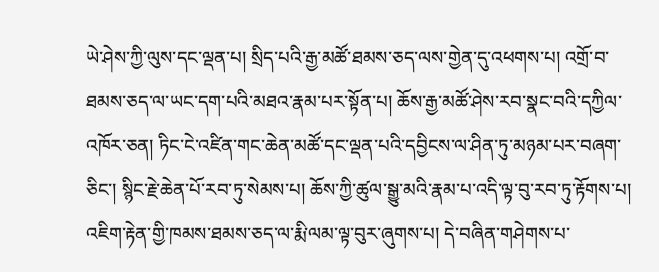ཡེ་ཤེས་ཀྱི་ལུས་དང་ལྡན་པ། སྲིད་པའི་རྒྱ་མཚོ་ཐམས་ཅད་ལས་གྱེན་དུ་འཕགས་པ། འགྲོ་བ་ཐམས་ཅད་ལ་ཡང་དག་པའི་མཐའ་རྣམ་པར་སྟོན་པ། ཆོས་རྒྱ་མཚོ་ཤེས་རབ་སྣང་བའི་དཀྱིལ་འཁོར་ཅན། ཏིང་ངེ་འཛིན་གང་ཆེན་མཚོ་དང་ལྡན་པའི་དབྱིངས་ལ་ཤིན་ཏུ་མཉམ་པར་བཞག་ཅིང་། སྙིང་རྗེ་ཆེན་པོ་རབ་ཏུ་སེམས་པ། ཆོས་ཀྱི་ཚུལ་སྒྱུ་མའི་རྣམ་པ་འདི་ལྟ་བུ་རབ་ཏུ་རྟོགས་པ། འཇིག་རྟེན་གྱི་ཁམས་ཐམས་ཅད་ལ་རྨི་ལམ་ལྟ་བུར་ཞུགས་པ། དེ་བཞིན་གཤེགས་པ་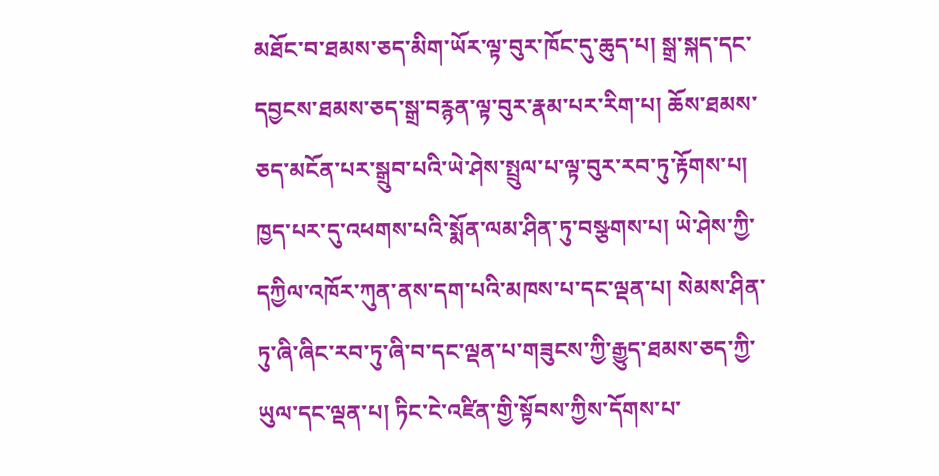མཐོང་བ་ཐམས་ཅད་མིག་ཡོར་ལྟ་བུར་ཁོང་དུ་ཆུད་པ། སྒྲ་སྐད་དང་དབྱངས་ཐམས་ཅད་སྒྲ་བརྙན་ལྟ་བུར་རྣམ་པར་རིག་པ། ཆོས་ཐམས་ཅད་མངོན་པར་སྒྲུབ་པའི་ཡེ་ཤེས་སྤྲུལ་པ་ལྟ་བུར་རབ་ཏུ་རྟོགས་པ། ཁྱད་པར་དུ་འཕགས་པའི་སྨོན་ལམ་ཤིན་ཏུ་བསྩགས་པ། ཡེ་ཤེས་ཀྱི་དཀྱིལ་འཁོར་ཀུན་ནས་དག་པའི་མཁས་པ་དང་ལྡན་པ། སེམས་ཤིན་ཏུ་ཞི་ཞིང་རབ་ཏུ་ཞི་བ་དང་ལྡན་པ་གཟུངས་ཀྱི་རྒྱུད་ཐམས་ཅད་ཀྱི་ཡུལ་དང་ལྡན་པ། ཏིང་ངེ་འཛིན་གྱི་སྟོབས་ཀྱིས་དོགས་པ་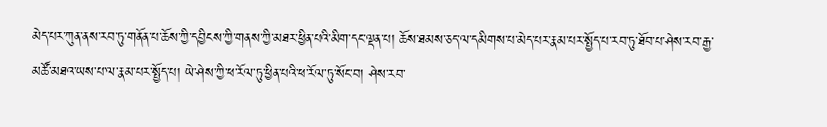མེད་པར་ཀུན་ནས་རབ་ཏུ་གནོན་པ་ཆོས་ཀྱི་དབྱིངས་ཀྱི་གནས་ཀྱི་མཐར་ཕྱིན་པའི་མིག་དང་ལྡན་པ། ཆོས་ཐམས་ཅད་ལ་དམིགས་པ་མེད་པར་རྣམ་པར་སྤྱོད་པ་རབ་ཏུ་ཐོབ་པ་ཤེས་རབ་རྒྱ་མཚོ་མཐའ་ཡས་པ་ལ་རྣམ་པར་སྤྱོད་པ། ཡེ་ཤེས་ཀྱི་ཕ་རོལ་ཏུ་ཕྱིན་པའི་ཕ་རོལ་ཏུ་སོང་བ། ཤེས་རབ་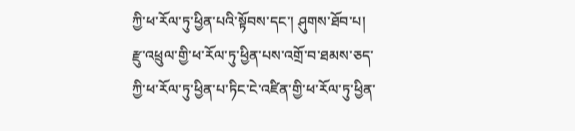ཀྱི་ཕ་རོལ་ཏུ་ཕྱིན་པའི་སྟོབས་དང་། ཤུགས་ཐོབ་པ། རྫུ་འཕྲུལ་གྱི་ཕ་རོལ་ཏུ་ཕྱིན་པས་འགྲོ་བ་ཐམས་ཅད་ཀྱི་ཕ་རོལ་ཏུ་ཕྱིན་པ་ཏིང་ངེ་འཛིན་གྱི་ཕ་རོལ་ཏུ་ཕྱིན་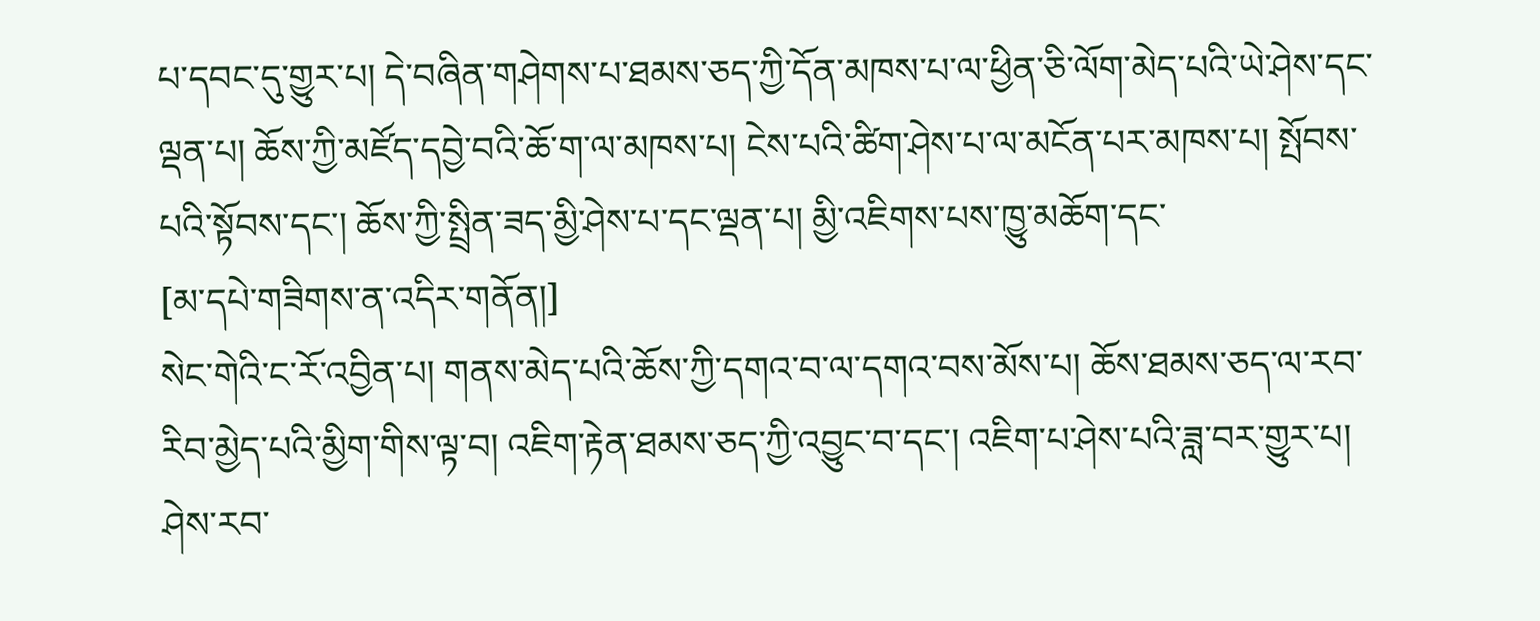པ་དབང་དུ་གྱུར་པ། དེ་བཞིན་གཤེགས་པ་ཐམས་ཅད་ཀྱི་དོན་མཁས་པ་ལ་ཕྱིན་ཅི་ལོག་མེད་པའི་ཡེ་ཤེས་དང་ལྡན་པ། ཆོས་ཀྱི་མཛོད་དབྱེ་བའི་ཆོ་ག་ལ་མཁས་པ། ངེས་པའི་ཚིག་ཤེས་པ་ལ་མངོན་པར་མཁས་པ། སྤོབས་པའི་སྟོབས་དང་། ཆོས་ཀྱི་སྤྲིན་ཟད་མྱི་ཤེས་པ་དང་ལྡན་པ། མྱི་འཇིགས་པས་ཁྱུ་མཆོག་དང་
[མ་དཔེ་གཟིགས་ན་འདིར་གནོན།]
སེང་གེའི་ང་རོ་འབྱིན་པ། གནས་མེད་པའི་ཆོས་ཀྱི་དགའ་བ་ལ་དགའ་བས་མོས་པ། ཆོས་ཐམས་ཅད་ལ་རབ་རིབ་མྱེད་པའི་མྱིག་གིས་ལྟ་བ། འཇིག་རྟེན་ཐམས་ཅད་ཀྱི་འབྱུང་བ་དང་། འཇིག་པ་ཤེས་པའི་ཟླ་བར་གྱུར་པ། ཤེས་རབ་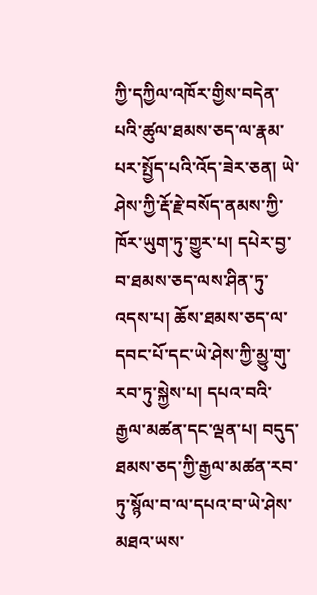ཀྱི་དཀྱིལ་འཁོར་གྱིས་བདེན་པའི་ཚུལ་ཐམས་ཅད་ལ་རྣམ་པར་སྤྱོད་པའི་འོད་ཟེར་ཅན། ཡེ་ཤེས་ཀྱི་རྡོ་རྗེ་བསོད་ནམས་ཀྱི་ཁོར་ཡུག་ཏུ་གྱུར་པ། དཔེར་བྱ་བ་ཐམས་ཅད་ལས་ཤིན་ཏུ་འདས་པ། ཆོས་ཐམས་ཅད་ལ་དབང་པོ་དང་ཡེ་ཤེས་ཀྱི་མྱུ་གུ་རབ་ཏུ་སྐྱེས་པ། དཔའ་བའི་རྒྱལ་མཚན་དང་ལྡན་པ། བདུད་ཐམས་ཅད་ཀྱི་རྒྱལ་མཚན་རབ་ཏུ་སྙོལ་བ་ལ་དཔའ་བ་ཡེ་ཤེས་མཐའ་ཡས་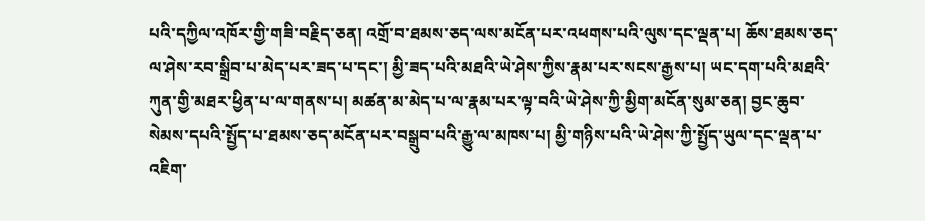པའི་དཀྱིལ་འཁོར་གྱི་གཟི་བརྗིད་ཅན། འགྲོ་བ་ཐམས་ཅད་ལས་མངོན་པར་འཕགས་པའི་ལུས་དང་ལྡན་པ། ཆོས་ཐམས་ཅད་ལ་ཤེས་རབ་སྒྲིབ་པ་མེད་པར་ཟད་པ་དང་། མྱི་ཟད་པའི་མཐའི་ཡེ་ཤེས་ཀྱིས་རྣམ་པར་སངས་རྒྱས་པ། ཡང་དག་པའི་མཐའི་ཀུན་གྱི་མཐར་ཕྱིན་པ་ལ་གནས་པ། མཚན་མ་མེད་པ་ལ་རྣམ་པར་ལྟ་བའི་ཡེ་ཤེས་ཀྱི་མྱིག་མངོན་སུམ་ཅན། བྱང་ཆུབ་སེམས་དཔའི་སྤྱོད་པ་ཐམས་ཅད་མངོན་པར་བསྒྲུབ་པའི་རྒྱུ་ལ་མཁས་པ། མྱི་གཉིས་པའི་ཡེ་ཤེས་ཀྱི་སྤྱོད་ཡུལ་དང་ལྡན་པ་འཇིག་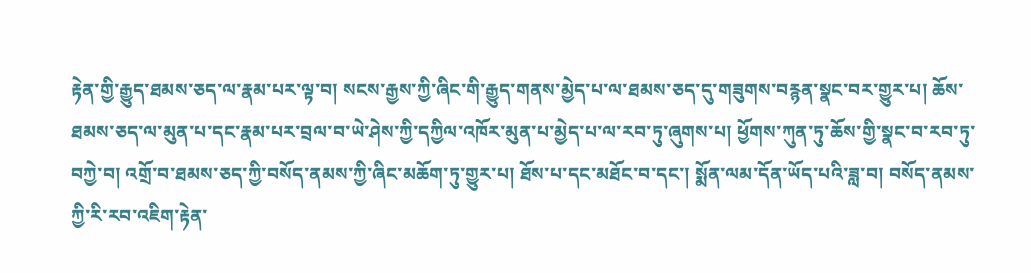རྟེན་གྱི་རྒྱུད་ཐམས་ཅད་ལ་རྣམ་པར་ལྟ་བ། སངས་རྒྱས་ཀྱི་ཞིང་གི་རྒྱུད་གནས་མྱེད་པ་ལ་ཐམས་ཅད་དུ་གཟུགས་བརྙན་སྣང་བར་གྱུར་པ། ཆོས་ཐམས་ཅད་ལ་མུན་པ་དང་རྣམ་པར་བྲལ་བ་ཡེ་ཤེས་ཀྱི་དཀྱིལ་འཁོར་མུན་པ་མྱེད་པ་ལ་རབ་ཏུ་ཞུགས་པ། ཕྱོགས་ཀུན་ཏུ་ཆོས་གྱི་སྣང་བ་རབ་ཏུ་བཀྱེ་བ། འགྲོ་བ་ཐམས་ཅད་ཀྱི་བསོད་ནམས་ཀྱི་ཞིང་མཆོག་ཏུ་གྱུར་པ། ཐོས་པ་དང་མཐོང་བ་དང་། སྨོན་ལམ་དོན་ཡོད་པའི་ཟླ་བ། བསོད་ནམས་ཀྱི་རི་རབ་འཇིག་རྟེན་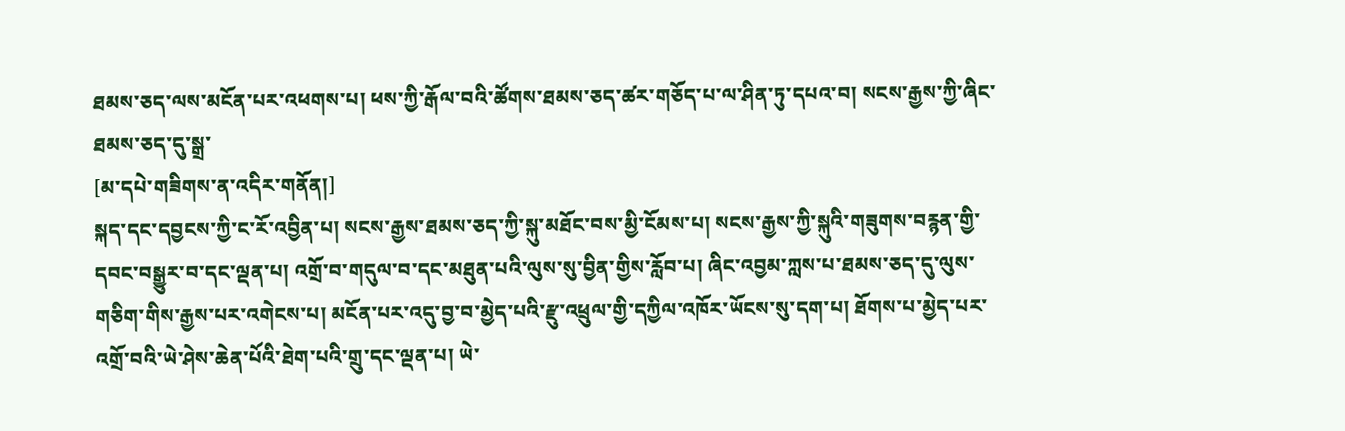ཐམས་ཅད་ལས་མངོན་པར་འཕགས་པ། ཕས་ཀྱི་རྒོལ་བའི་ཚོགས་ཐམས་ཅད་ཚར་གཅོད་པ་ལ་ཤིན་ཏུ་དཔའ་བ། སངས་རྒྱས་ཀྱི་ཞིང་ཐམས་ཅད་དུ་སྒྲ་
[མ་དཔེ་གཟིགས་ན་འདིར་གནོན།]
སྐད་དང་དབྱངས་ཀྱི་ང་རོ་འབྱིན་པ། སངས་རྒྱས་ཐམས་ཅད་ཀྱི་སྐུ་མཐོང་བས་མྱི་ངོམས་པ། སངས་རྒྱས་ཀྱི་སྐུའི་གཟུགས་བརྙན་གྱི་དབང་བསྒྱུར་བ་དང་ལྡན་པ། འགྲོ་བ་གདུལ་བ་དང་མཐུན་པའི་ལུས་སུ་བྱིན་གྱིས་རློབ་པ། ཞིང་འབྱམ་ཀླས་པ་ཐམས་ཅད་དུ་ལུས་གཅིག་གིས་རྒྱས་པར་འགེངས་པ། མངོན་པར་འདུ་བྱ་བ་མྱེད་པའི་རྫུ་འཕྲུལ་གྱི་དཀྱིལ་འཁོར་ཡོངས་སུ་དག་པ། ཐོགས་པ་མྱེད་པར་འགྲོ་བའི་ཡེ་ཤེས་ཆེན་པོའི་ཐེག་པའི་གྲུ་དང་ལྡན་པ། ཡེ་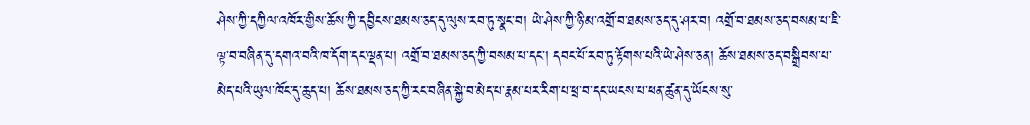ཤེས་ཀྱི་དཀྱིལ་འཁོར་གྱིས་ཆོས་ཀྱི་དབྱིངས་ཐམས་ཅད་དུ་ལུས་རབ་ཏུ་སྣང་བ། ཡེ་ཤེས་ཀྱི་ཉི་མ་འགྲོ་བ་ཐམས་ཅད་དུ་ཤར་བ། འགྲོ་བ་ཐམས་ཅད་བསམ་པ་ཇི་ལྟ་བ་བཞིན་དུ་དགའ་བའི་ཁ་དོག་དང་ལྡན་པ། འགྲོ་བ་ཐམས་ཅད་ཀྱི་བསམ་པ་དང་། དབང་པོ་རབ་ཏུ་རྟོགས་པའི་ཡེ་ཤེས་ཅན། ཆོས་ཐམས་ཅད་བསྒྲིབས་པ་མེད་པའི་ཡུལ་ཁོང་དུ་ཆུད་པ། ཆོས་ཐམས་ཅད་ཀྱི་རང་བཞིན་སྐྱེ་བ་མེད་པ་རྣམ་པར་རིག་པ་ཕྲ་བ་དང་ཡངས་པ་ཕན་ཚུན་དུ་ཡོངས་སུ་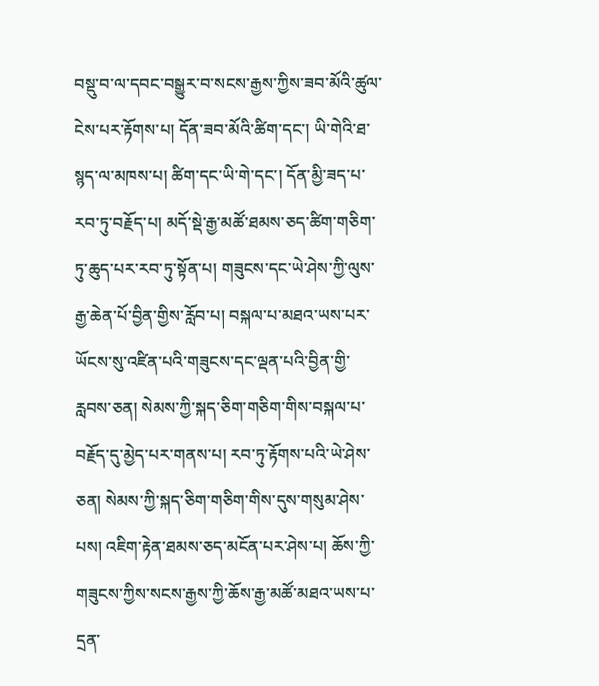བསྡུ་བ་ལ་དབང་བསྒྱུར་བ་སངས་རྒྱས་ཀྱིས་ཟབ་མོའི་ཚུལ་ངེས་པར་རྟོགས་པ། དོན་ཟབ་མོའི་ཚིག་དང་། ཡི་གེའི་ཐ་སྙད་ལ་མཁས་པ། ཚིག་དང་ཡི་གེ་དང་། དོན་མྱི་ཟད་པ་རབ་ཏུ་བརྗོད་པ། མདོ་སྡེ་རྒྱ་མཚོ་ཐམས་ཅད་ཚིག་གཅིག་ཏུ་ཆུད་པར་རབ་ཏུ་སྟོན་པ། གཟུངས་དང་ཡེ་ཤེས་ཀྱི་ལུས་རྒྱ་ཆེན་པོ་བྱིན་གྱིས་རློབ་པ། བསྐལ་པ་མཐའ་ཡས་པར་ཡོངས་སུ་འཛིན་པའི་གཟུངས་དང་ལྡན་པའི་བྱིན་གྱི་རླབས་ཅན། སེམས་ཀྱི་སྐད་ཅིག་གཅིག་གིས་བསྐལ་པ་བརྗོད་དུ་མྱེད་པར་གནས་པ། རབ་ཏུ་རྟོགས་པའི་ཡེ་ཤེས་ཅན། སེམས་ཀྱི་སྐད་ཅིག་གཅིག་གིས་དུས་གསུམ་ཤེས་པས། འཇིག་རྟེན་ཐམས་ཅད་མངོན་པར་ཤེས་པ། ཆོས་ཀྱི་གཟུངས་ཀྱིས་སངས་རྒྱས་ཀྱི་ཆོས་རྒྱ་མཚོ་མཐའ་ཡས་པ་དྲན་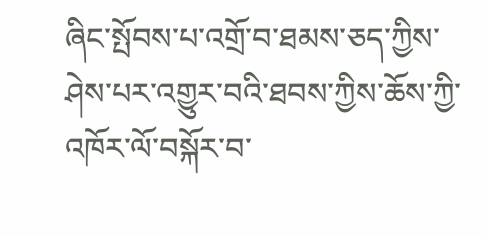ཞིང་སྤོབས་པ་འགྲོ་བ་ཐམས་ཅད་ཀྱིས་ཤེས་པར་འགྱུར་བའི་ཐབས་ཀྱིས་ཆོས་ཀྱི་འཁོར་ལོ་བསྐོར་བ་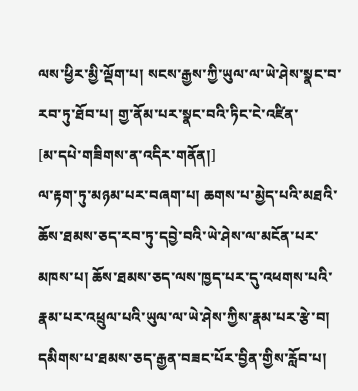ལས་ཕྱིར་མྱི་ལྡོག་པ། སངས་རྒྱས་ཀྱི་ཡུལ་ལ་ཡེ་ཤེས་སྣང་བ་རབ་ཏུ་ཐོབ་པ། གྱ་ནོམ་པར་སྣང་བའི་ཏིང་ངེ་འཛིན་
[མ་དཔེ་གཟིགས་ན་འདིར་གནོན།]
ལ་རྟག་ཏུ་མཉམ་པར་བཞག་པ། ཆགས་པ་མྱེད་པའི་མཐའི་ཆོས་ཐམས་ཅད་རབ་ཏུ་དབྱེ་བའི་ཡེ་ཤེས་ལ་མངོན་པར་མཁས་པ། ཆོས་ཐམས་ཅད་ལས་ཁྱད་པར་དུ་འཕགས་པའི་རྣམ་པར་འཕྲུལ་པའི་ཡུལ་ལ་ཡེ་ཤེས་ཀྱིས་རྣམ་པར་རྩེ་བ། དམིགས་པ་ཐམས་ཅད་རྒྱན་བཟང་པོར་བྱིན་གྱིས་རློབ་པ།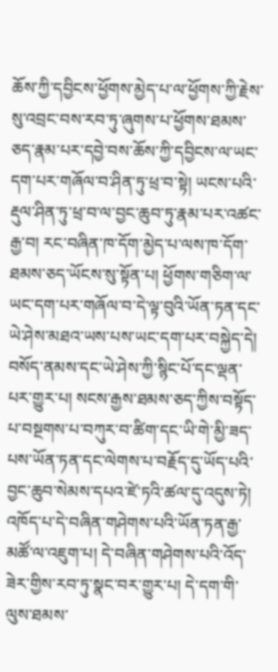ཆོས་ཀྱི་དབྱིངས་ཕྱོགས་མྱེད་པ་ལ་ཕྱོགས་ཀྱི་རྗེས་སུ་འབྲང་བས་རབ་ཏུ་ཞུགས་པ་ཕྱོགས་ཐམས་ཅད་རྣམ་པར་དབྱེ་བས་ཆོས་ཀྱི་དབྱིངས་ལ་ཡང་དག་པར་གཞོལ་བ་ཤིན་ཏུ་ཕྲ་བ་སྟེ། ཡངས་པའི་རྡུལ་ཤིན་ཏུ་ཕྲ་བ་ལ་བྱང་ཆུབ་ཏུ་རྣམ་པར་འཚང་རྒྱ་བ། རང་བཞིན་ཁ་དོག་མྱེད་པ་ལས་ཁ་དོག་ཐམས་ཅད་ཡོངས་སུ་སྟོན་པ། ཕྱོགས་གཅིག་ལ་ཡང་དག་པར་གཞོལ་བ་དེ་ལྟ་བུའི་ཡོན་ཏན་དང་ཡེ་ཤེས་མཐའ་ཡས་པས་ཡང་དག་པར་བསྐྱེད་དེ། བསོད་ནམས་དང་ཡེ་ཤེས་ཀྱི་སྙིང་པོ་དང་ལྡན་པར་གྱུར་པ། སངས་རྒྱས་ཐམས་ཅད་ཀྱིས་བསྟོད་པ་བསྔགས་པ་བཀུར་བ་ཚིག་དང་ཡི་གེ་མྱི་ཟད་པས་ཡོན་ཏན་དང་ལེགས་པ་བརྗོད་དུ་ཡོད་པའི་བྱང་ཆུབ་སེམས་དཔའ་ཛེ་ཏའི་ཚལ་དུ་འདུས་ཏེ། འཁོད་པ་དེ་བཞིན་གཤེགས་པའི་ཡོན་ཏན་རྒྱ་མཚོ་ལ་འཇུག་པ། དེ་བཞིན་གཤེགས་པའི་འོད་ཟེར་གྱིས་རབ་ཏུ་སྣང་བར་གྱུར་པ། དེ་དག་གི་ལུས་ཐམས་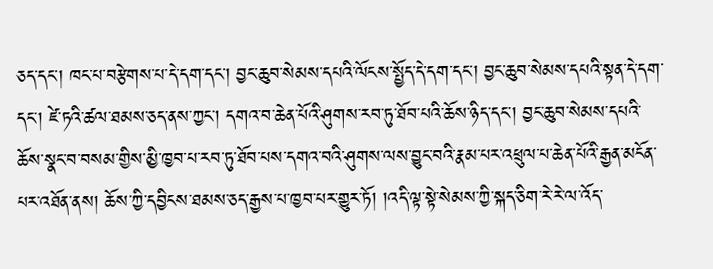ཅད་དང་། ཁང་པ་བརྩེགས་པ་དེ་དག་དང་། བྱང་ཆུབ་སེམས་དཔའི་ལོངས་སྤྱོད་དེ་དག་དང་། བྱང་ཆུབ་སེམས་དཔའི་སྟན་དེ་དག་དང་། ཛེ་ཏའི་ཚལ་ཐམས་ཅད་ནས་ཀྱང་། དགའ་བ་ཆེན་པོའི་ཤུགས་རབ་ཏུ་ཐོབ་པའི་ཆོས་ཉིད་དང་། བྱང་ཆུབ་སེམས་དཔའི་ཆོས་སྣང་བ་བསམ་གྱིས་མྱི་ཁྱབ་པ་རབ་ཏུ་ཐོབ་པས་དགའ་བའི་ཤུགས་ལས་བྱུང་བའི་རྣམ་པར་འཕྲུལ་པ་ཆེན་པོའི་རྒྱན་མངོན་པར་འཐོན་ནས། ཆོས་ཀྱི་དབྱིངས་ཐམས་ཅད་རྒྱས་པ་ཁྱབ་པར་གྱུར་ཏོ། །འདི་ལྟ་སྟེ་སེམས་ཀྱི་སྐད་ཅིག་རེ་རེ་ལ་འོད་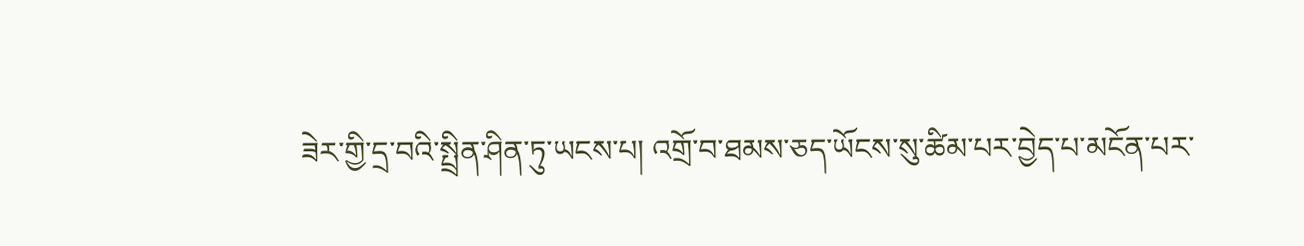ཟེར་གྱི་དྲ་བའི་སྤྲིན་ཤིན་ཏུ་ཡངས་པ། འགྲོ་བ་ཐམས་ཅད་ཡོངས་སུ་ཚིམ་པར་བྱེད་པ་མངོན་པར་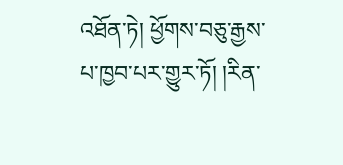འཐོན་ཏེ། ཕྱོགས་བཅུ་རྒྱས་པ་ཁྱབ་པར་གྱུར་ཏོ། །རིན་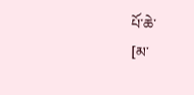པོ་ཆེ་
[མ་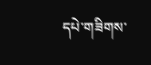དཔེ་གཟིགས་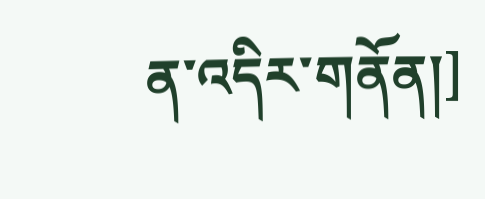ན་འདིར་གནོན།]